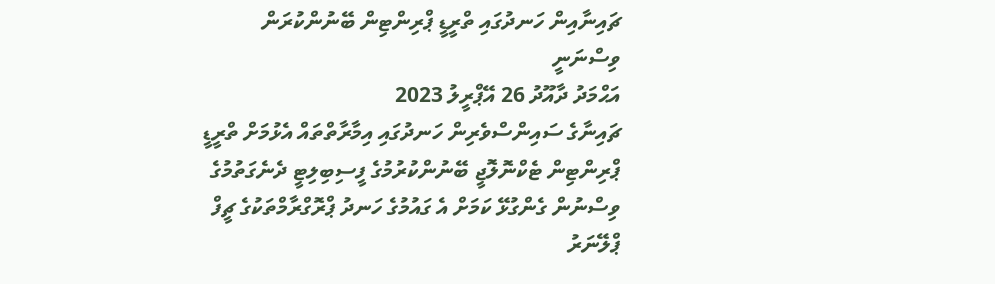ޗައިނާއިން ހަނދުގައި ތްރީޑީ ޕްރިންޓިން ބޭނުންކުރަން ވިސްނަނީ
އަޙްމަދު ދާއޫދު 26 އޭޕްރީލު 2023
ޗައިނާގެ ސައިންސްވެރިން ހަނދުގައި އިމާރާތްތައް އެޅުމަށް ތްރީޑީ ޕްރިންޓިން ޓެކްނޮލޮޖީ ބޭނުންކުރުމުގެ ފީސިބިލިޓީ ދެނެގަތުމުގެ ވިސްނުން ގެންގުޅޭ ކަމަށް އެ ގައުމުގެ ހަނދު ޕްރޮގްރާމްތަކުގެ ޗީފް ޕްލޭނަރު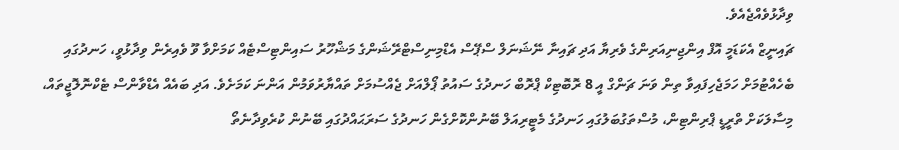ވިދާޅުވެއްޖެއެވެ.
ޗައިނީޒް އެކަޑަމީ އޮފް އިންޖިނިއަރިންގެ ވެރިޔާ އަދި ޗައިނާ ނޭޝަނަލް ސްޕޭސް އެޑްމިނިސްޓްރޭޝަންގެ މަޝްހޫރު ސައިންޓިސްޓެއް ކަމަށްވާ ވޫ ވެއިރެން ވިދާޅުވީ، ހަނދުގައި ބެހެއްޓުމަށް ހަމަޖެހިފައިވާ ތިން ވަނަ ޗަންގް އީ 8 ރޮބޮޓިކް ޕްރޮބް ހަނދުގެ ސައުތު ޕޯލްއަށް ޖެއްސުމަށް ތައްޔާރުވަމުން އަންނަ ކަމަށެވެ. އަދި ބައެއް އެޑްވާންސް ޓެކްނޮލޮޖީތައް، މިސާލަކަށް ތްރީޑީ ޕްރިންޓިން، މުސްތަގުބަލުގައި ހަނދުގެ މެޓީރިއަލް ބޭނުންކޮށްގެން ހަނދުގެ ސަރަޙައްދުގައި ބޭނުން ކުރެވިދާނެތޯ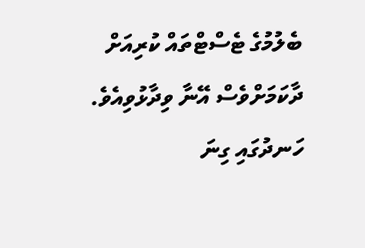ބެލުމުގެ ޓެސްޓްތައް ކުރިއަށް ދާކަމަށްވެސް އޭނާ ވިދާޅުވިއެވެ.
ހަނދުގައި ގިނަ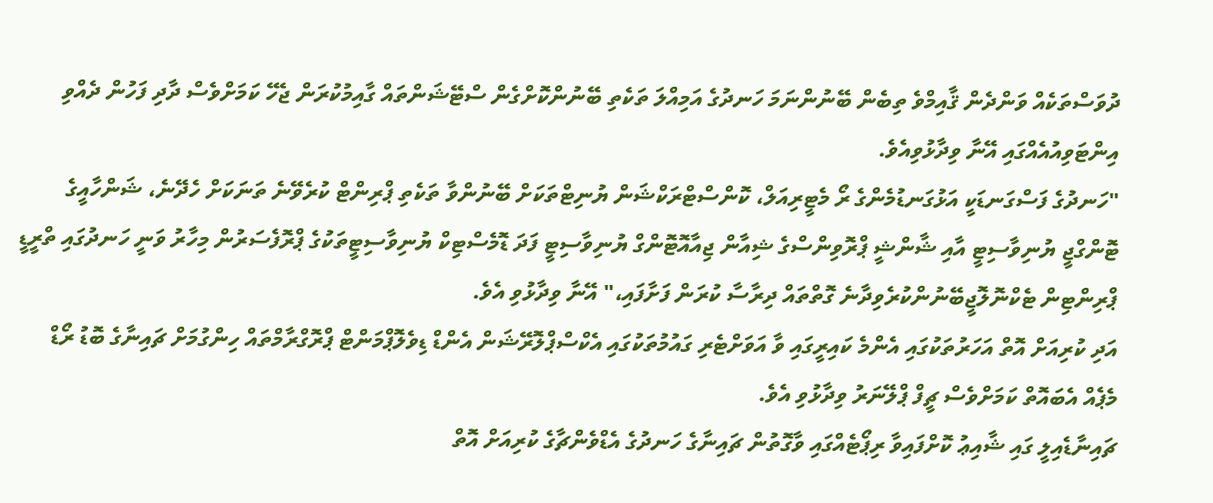ދުވަސްތަކެއް ވަންދެން ޤާއިމްވެ ތިބެން ބޭނުންނަމަ ހަނދުގެ އަމިއްލަ ތަކެތި ބޭނުންކޮށްގެން ސްޓޭޝަންތައް ގާއިމުކުރަން ޖެހޭ ކަމަށްވެސް ދާދި ފަހުން ދެއްވި އިންޓަވިއުއެއްގައި އޭނާ ވިދާޅުވިއެވެ.
"ހަނދުގެ ފަސްގަނޑަކީ އަޅުގަނޑުމެންގެ ރޯ މެޓީރިއަލް، ކޮންސްޓްރަކްޝަން ޔުނިޓްތަކަށް ބޭނުންވާ ތަކެތި ޕްރިންޓް ކުރެވޭނެ ތަނަކަށް ހެދޭނެ، ޝަންހާއީގެ ޓޮންގްޖީ ޔުނިވާސިޓީ އާއި ޝާންޝީ ޕްރޮވިންސްގެ ޝިއާން ޖިއާއޮޓޮންގް ޔުނިވާސިޓީ ފަދަ ޑޮމެސްޓިކް ޔުނިވާސިޓީތަކުގެ ޕްރޮފެސަރުން މިހާރު ވަނީ ހަނދުގައި ތްރީޑީ ޕްރިންޓިން ޓެކްނޮލޮޖީބޭނުންކުރެވިދާނެ ގޮތްތައް ދިރާސާ ކުރަން ފަށާފައި،" އޭނާ ވިދާޅުވި އެވެ.
އަދި ކުރިއަށް އޮތް އަހަރުތަކުގައި އެންމެ ކައިރީގައި ވާ އަވަށްޓެރި ގައުމުތަކުގައި އެކްސްޕްލޮރޭޝަން އެންޑް ޑިވެލޮޕްމަންޓް ޕްރޮގްރާމްތައް ހިންގުމަށް ޗައިނާގެ ބޮޑު ރޯޑް މެޕެއް އެބައޮތް ކަމަށްވެސް ޗީފް ޕްލޭނަރު ވިދާޅުވި އެވެ.
ޗައިނާޑެއިލީ ގައި ޝާއިޢު ކޮށްފައިވާ ރިޕޯޓެއްގައި ވާގޮތުން ޗައިނާގެ ހަނދުގެ އެޑްވެންޗާގެ ކުރިއަށް އޮތް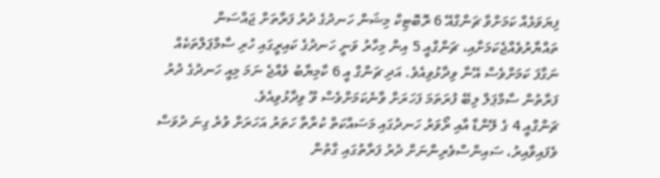ފިޔަވަޅެއް ކަމަށްވާ ޗަންގްއޭ 6 ރޮބޮޓިކް މިޝަން ހަނދުގެ ދުރު ފަރާތަށް ޖައްސަން ތައްޔާރުވެއްޖެކަމަށާއި، ޗަންގްއީ 5 އިން މިހާރު ވަނީ ހަނދުގެ ކައިރީގައި ހުރި ސާމްޕަލްތަކެއް ނަގާފަ ކަމަށްވެސް އޭނާ ވިދާޅުވިއެވެ. އަދި ޗަންގް އީ 6 ކާމިޔާބު ވެއްޖެ ނަމަ މިއީ ހަނދުގެ ދުރު ފަރާތުން ސާމްޕަލް ލިބޭ ފުރަތަމަ ފަހަރަށް ވާނެކަމަށްވެސް ވޫ ވިދާޅުވިއެވެ.
ޗަންގްއީ 4 ގެ ލޭންޑާ އާއި ރޯވަރު ހަނދުގައި މަސައްކަތް ކުރާތާ ހަތަރު އަހަރަށް ވުރެ ގިނަ ދުވަސް ވެފައިވާއިރު، ސައިންސްވެރިންނަށް ދުރު ފަރާތުގައި ގާތުން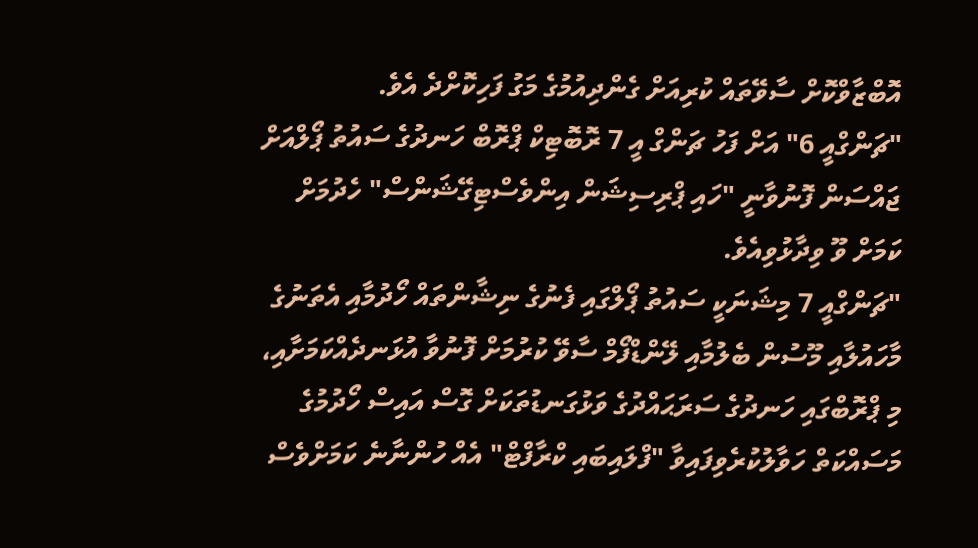އޮބްޒާވްކޮށް ސާވޭތައް ކުރިއަށް ގެންދިއުމުގެ މަގު ފަހިކޮށްދެ އެވެ.
"ޗަންގްއީ 6" އަށް ފަހު ޗަންގް އީ 7 ރޮބޮޓިކް ޕްރޮބް ހަނދުގެ ސައުތު ޕޯލްއަށް ޖައްސަން ފޮނުވާނީ "ހައި ޕްރިސިޝަން އިންވެސްޓިގޭޝަންސް" ހެދުމަށް ކަމަށް ވޫ ވިދާޅުވިއެވެ.
"ޗަންގްއީ 7 މިޝަނަކީ ސައުތު ޕޯލްގައި ފެނުގެ ނިޝާންތައް ހޯދުމާއި އެތަނުގެ މާހައުލާއި މޫސުން ބެލުމާއި ލޭންޑްފޯމް ސާވޭ ކުރުމަށް ފޮނުވާ އުޅަނދެއްކަމަށާއި، މި ޕްރޮބްގައި ހަނދުގެ ސަރަޙައްދުގެ ވަޅުގަނޑުތަކަށް ގޮސް އައިސް ހޯދުމުގެ މަސައްކަތް ހަވާލުކުރެވިފައިވާ "ފްލައިބައި ކްރާފްޓް" އެއް ހުންނާނެ ކަމަށްވެސް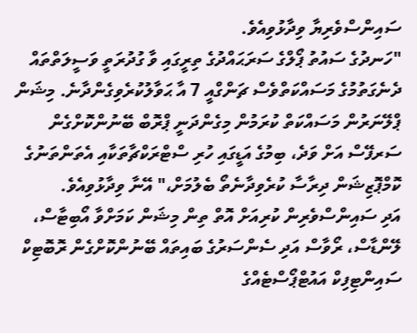ސައިންސްވެރިޔާ ވިދާޅުވިއެވެ.
"ހަނދުގެ ސައުތު ޕޯލްގެ ސަރަޙައްދުގެ ތިރީގައި ވާ ގުދުރަތީ ވަސީލަތްތައް ދެނެގަތުމުގެ މަސައްކަތްވެސް ޗަންގްއީ 7 އާ ޙަވާލުކުރެވިގެންދާނެ. މިޝަން ޕްލޭނަރުން މަސައްކަތް ކުރަމުން މިގެންދަނީ ޕްރޮބް ބޭނުންކޮށްގެން ސަރފޭސް އަށް ވަދެ، ބިމުގެ އަޑީގައި ހުރި ސްޓްރަކްޗާތަކާއި އެތަންތަނުގެ ކޮމްޕޮޒިޝަން ދިރާސާ ކުރެވިދާނެތޯ ބެލުމަށް،" އޭނާ ވިދާޅުވިއެވެ.
އަދި ސައިންސްވެރިން ކުރިއަށް އޮތް ތިން މިޝަން ކަމަށްވާ އޯބިޓާސް، ލޭންޑާސް، ރޯވާސް އަދި ސެންސަރުގެ ބައިތައް ބޭނުންކޮށްގެން ރޮބޮޓިކް ސައިންޓިފިކް އައުޓްޕޯސްޓެއްގެ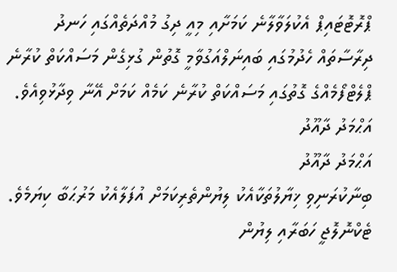ޕްރޮޓޮޓައިޕް އެކުލަވާލާނެ ކަމަށާއި މިއީ ދިގު މުއްދަތެއްގައި ހަނދު ދިރާސާތައް ހެދުމުގައި ބައިނަލްއަގުވާމީ ގޮތުން ގުޅިގެން މަސައްކަތް ކުރާނެ ޕްލެޓްފޯމެއްގެ ގޮތުގައި މަސައްކަތް ކުރާނެ ކަމެއް ކަމަށް އޭނާ ވިދާޅުވިއެވެ.
އަޙްމަދު ދާއޫދު
އަޙްމަދު ދާއޫދު
ބިނާކުރަނިވި ޚިޔާލުތަކާއެކު ލިޔުންތެރިކަމަށް އުފަލާއެކު މަރުޙަބާ ކިޔަމެވެ.
ޓެކްނޮލޮޖީ ހަބަރާއި ލިޔުން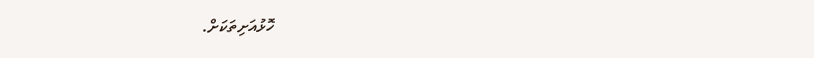ހޮޅުއަށިތަކަށް.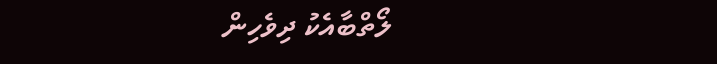ލޯތްބާއެކު ދިވެހިން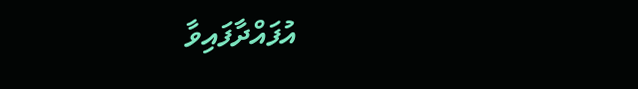އުފައްދާފައިވާ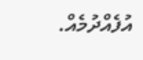އުފެއްދުމެއް.